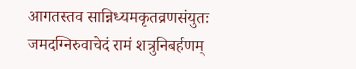आगतस्तव सान्निध्यमकृतव्रणसंयुतः
जमदग्निरुवाचेदं रामं शत्रुनिबर्हणम्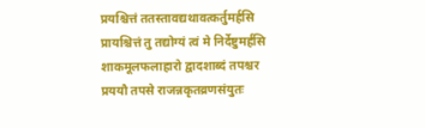प्रयश्चित्तं ततस्तावद्यथावत्कर्तुमर्हसि
प्रायश्चित्तं तु तद्योग्यं त्वं मे निर्देष्टुमर्हसि
शाकमूलफलाहारो द्वादशाब्दं तपश्चर
प्रययौ तपसे राजन्नकृतव्रणसंयुतः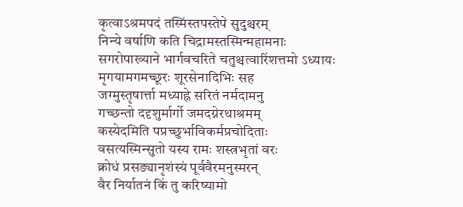कृत्वाऽश्रमपदं तस्मिंस्तपस्तेपे सुदुश्चरम्
निन्ये वर्षाणि कति चिद्रामस्तस्मिन्महामनाः
सगरोपाख्याने भार्गवचरिते चतुश्चत्वारिंशत्तमो ऽध्यायः
मृगयामगमच्छूरः शूरसेनादिभिः सह
जग्मुस्तृषार्त्ता मध्याह्ने सरितं नर्मदामनु
गच्छन्तो ददृशुर्मार्गो जमदग्नेरथाश्रमम्
कस्येदमिति पप्रच्छुर्भाविकर्मप्रचोदिताः
वसत्यस्मिन्सुतो यस्य रामः शस्त्रभृतां वरः
क्रोधं प्रसङ्यानृशंस्यं पूर्ववैरमनुस्मरन्
वैर निर्यातनं किं तु करिष्यामो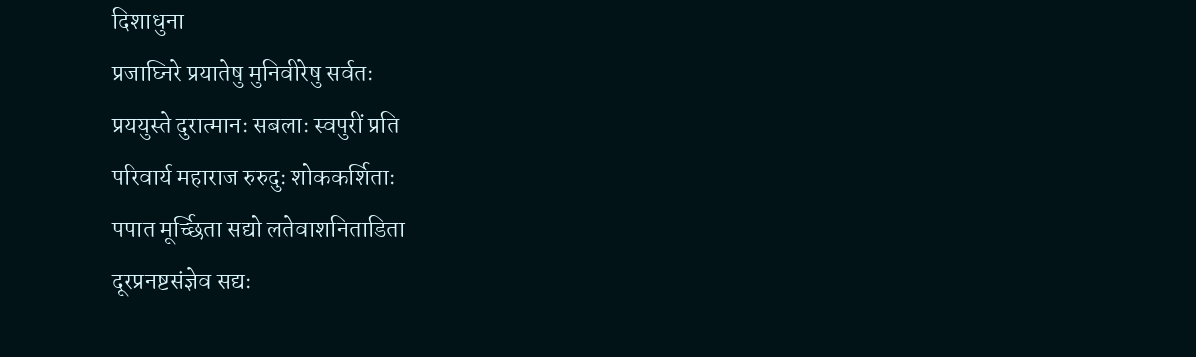दिशाधुना
प्रजाघ्निरे प्रयातेषु मुनिवीरेषु सर्वतः
प्रययुस्ते दुरात्मानः सबलाः स्वपुरीं प्रति
परिवार्य महाराज रुरुदुः शोककर्शिताः
पपात मूर्च्छिता सद्यो लतेवाशनिताडिता
दूरप्रनष्टसंज्ञेव सद्यः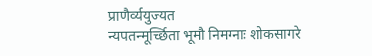प्राणैर्व्ययुज्यत
न्यपतन्मूर्च्छिता भूमौ निमग्नाः शोकसागरे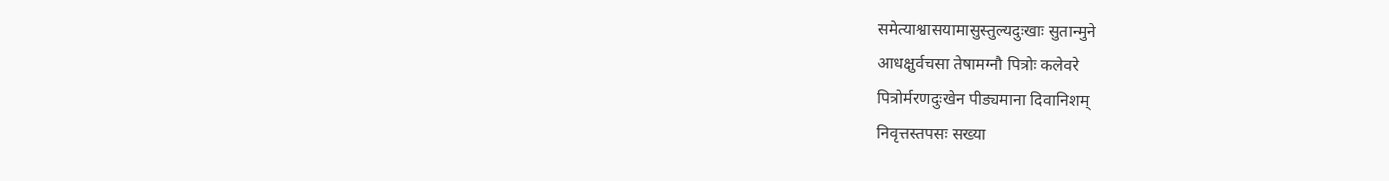समेत्याश्वासयामासुस्तुल्यदुःखाः सुतान्मुने
आधक्षुर्वचसा तेषामग्नौ पित्रोः कलेवरे
पित्रोर्मरणदुःखेन पीड्यमाना दिवानिशम्
निवृत्तस्तपसः सख्या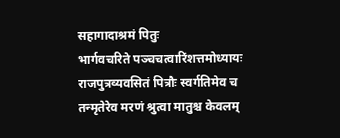सहागादाश्रमं पितुः
भार्गवचरिते पञ्चचत्वारिंशत्तमोध्यायः
राजपुत्रव्यवसितं पित्रौः स्वर्गतिमेव च
तन्मृतेरेव मरणं श्रुत्वा मातुश्च केवलम्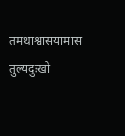तमथाश्वासयामास तुल्यदुःखो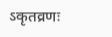ऽकृतव्रणः